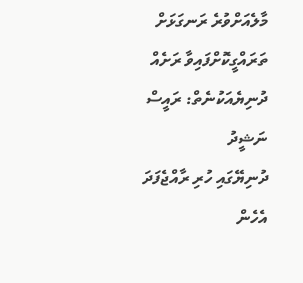މާލެއަށްވުރެ ރަނގަޅަށް ތަރައްގީކޮށްފައިވާ ރަށެއް ދުނިޔެއަކުނެތް: ރައީސް ނަޝީދު
ދުނިޔޭގައި ހުރި ރާއްޖެފަދަ އެހެން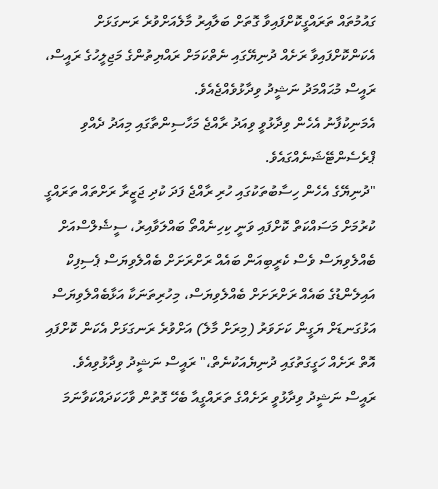ގައުމުތައް ތަރައްގީކޮށްފައިވާ ގޮތަށް ބަލާއިރު މާލެއަށްވުރެ ރަނގަޅަށް އެކަންކޮށްފައިވާ ރަށެއް ދުނިޔޭގައި ނެތްކަމަށް ރައްޔިތުންގެ މަޖިލީހުގެ ރައީސް، ރައީސް މުޙައްމަދު ނަޝީދު ވިދާޅުވެއްޖެއެވެ.
އެމަނިކުފާނު އެހެން ވިދާޅުވީ ވިއަދު ރާއްޖެ މަހާސިންތާގައި މިއަދު ދެއްވި ޕްރެސެންޓޭޝަނެއްގައެވެ.
"ދުނިޔޭގެ އެހެން ހިސާބުތަކުގައި ހުރި ރާއްޖެ ފަދަ ކުދި ޖަޒީރާ ރަށްތައް ތަރައްގީ ކުރުމަށް މަސައްކަތް ކޮށްފައި ވަނީ ކިހިނެއްތޯ ބައްލަވާއިރު، ސީޝެލްސްއަށް ބެއްލެވިޔަސް ވެސް ކެރީބިއަން ބައެއް ރަށްރަށަށް ބެއްލެވިޔަސް ޕެސިފިކް އައިލެންޑުގެ ބައެއް ރަށްރަށަށް ބެއްލެވިޔަސް، މިހުރިތަނަކާ އަޅާބެއްލެވިޔަސް އަޅުގަނޑަށް ޔަގީން ކަށަވަރު (މިރަށް މާލެ) އަށްވުރެ ރަނގަޅަށް އެކަން ކޮށްފައި އޮތް ރަށެއް ހަގީގަތުގައި ދުނިޔެއަކުނެތް،" ރައީސް ނަޝީދު ވިދާޅުވިއެވެ.
ރައީސް ނަޝީދު ވިދާޅުވީ ރަށެއްގެ ތަރައްގީއާ ބެހޭ ގޮތުން ވާހަކަދައްކަވާނަމަ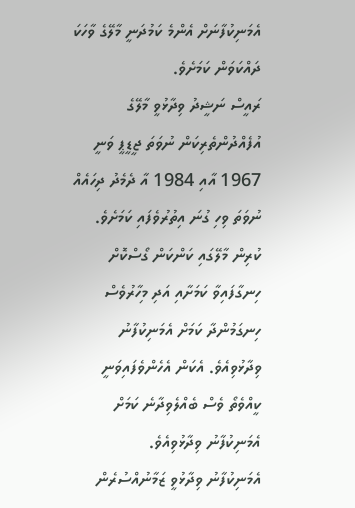އެމަނިކުފާނަށް އެންމެ ކަމުދަނީ މާލޭގެ ވާހަކަ ދައްކަވަން ކަމަށެވެ.
ރައީސް ނަޝީދު ވިދާޅުވީ މާލޭގެ އުފެއްދުންތެރިކަން ނުވަތަ ޖީޑީޕީ ވަނީ 1967 އާއި 1984 އާ ދެމެދު ދިހައެއް ނުވަތަ ވިހި ގުނަ އިތުރުވެފައި ކަމަށެވެ. ކުރިން މާލޭގައި ކަންކަން ގޯސްކޮށް ހިނގާފައިވާ ކަމަށާއި އަދި މިހާރުވެސް ހިނގަމުންދާ ކަމަށް އެމަނިކުފާނު ވިދާޅުވިއެވެ. އެކަން އެހެންވެފައިވަނީ ކީއްވެތޯ ވެސް ބެއްލެވިދާނެ ކަމަށް އެމަނިކުފާނު ވިދާޅުވިއެވެ.
އެމަނިކުފާނު ވިދާޅުވީ ޒަމާނުއްސުރެން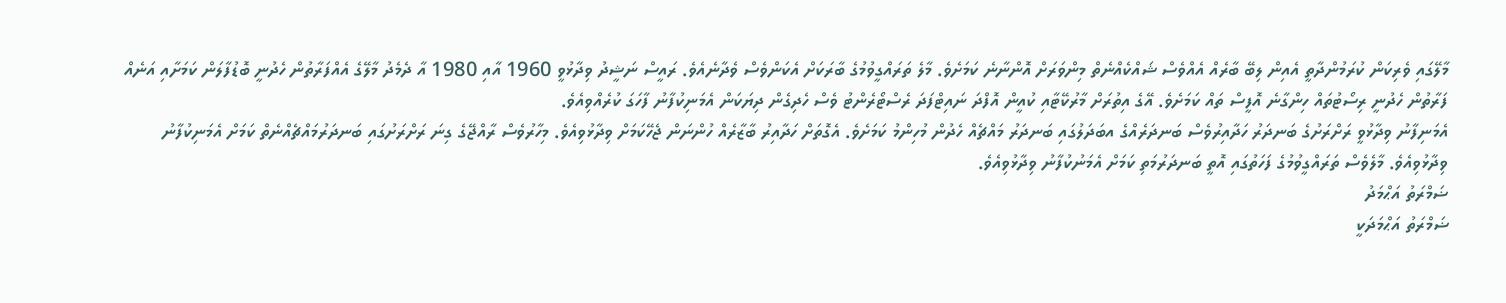މާލޭގައި ވެރިކަން ކުރަމުންދާތީ އެއިން ލިބޭ ބާރެއް އެއްވެސް ޝައްކެއްނެތް މިންވަރަށް އޮންނާނެ ކަމަށެވެ. މާލެ ތަރައްގީވުމުގެ ބާރަކަށް އެކަންވެސް ވެދާނެއެވެ. ރައީސް ނަޝީދު ވިދާޅުވީ 1960 އާއި 1980 އާ ދެމެދު މާލޭގެ އެއްފަރާތުން ހެދުނީ ބޮޑުފާލަން ކަމަށާއި އަނެއް ފަރާތުން ހެދުނީ ރިސޯޓުތައް ހިންގާނެ އޮފީސް ތައް ކަމަށެވެ. އޭގެ އިތުރަށް މާރުކޭޓާއި ކުއީން އޮފްދަ ނައިޓްފަދަ ރެސްޓޯރެންޓު ވެސް ހެދިގެން ދިޔަކަން އެމަނިކުފާނު ފާހަގަ ކުރެއްވިއެވެ.
އެމަނިފާނު ވިދާޅުވީ ރަށްރަށުގެ ބަނދަރު ހަދާއިރުވެސް ބަނދަރެއްގެ އބަދަލުގައި ބަނދަރު މައްޗެއް ހެދުން މުހިންމު ކަމަށެވެ. އެގޮތަށް ހަދާއިރު ބާޒާރެއް ހުންނަން ޖެހޭކަމަށް ވިދާޅުވިއެވެ. މިހާރުވެސް ރާއްޖޭގެ ގިނަ ރަށްރަށުގައި ބަނދަރުމައްޗެއްނެތް ކަމަށް އެމަނިކުފާނު ވިދާޅުވިއެވެ. މާލެވެސް ތަރައްގީވުމުގެ ފަހަތުގައި އޮތީ ބަނދަރުމަތި ކަމަށް އެމަނުކުފާނު ވިދާޅުވިއެވެ.
ޟަމްރަތު އަޙްމަދު
ޟަމްރަތު އަޙްމަދަކީ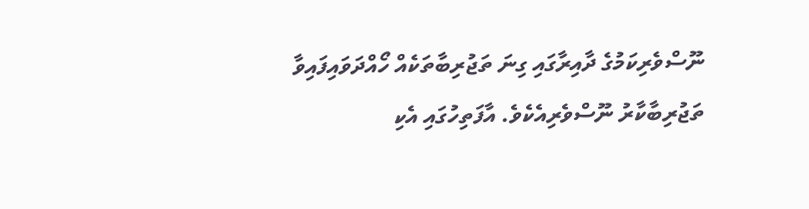ނޫސްވެރިކަމުގެ ދާއިރާގައި ގިނަ ތަޖުރިބާތަކެއް ހޯއްދަވައިފައިވާ ތަޖުރިބާކާރު ނޫސްވެރިއެކެވެ. އާފަތިހުގައި އެކި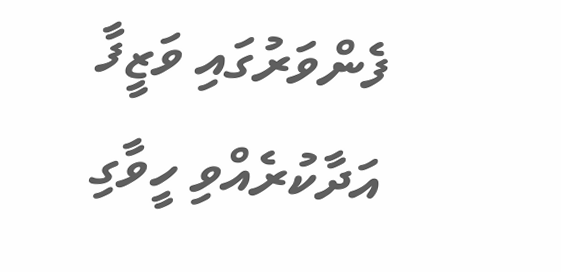ފެންވަރުގައި ވަޒީފާ އަދާކުރެއްވި ހީވާގި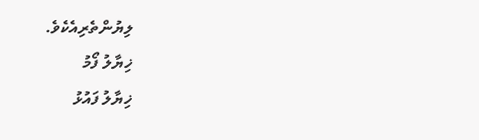ލިޔުންތެރިއެކެވެ.
ޚިޔާލު ފޯމު
ޚިޔާލު ފައުޅު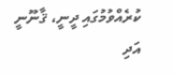ކުރެއްވުމުގައި ދީނީ، ޤާނޫނީ އަދި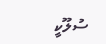ސުލޫކީ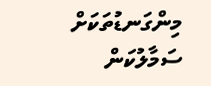މިންގަނޑުތަކަށް ސަމާލުކަން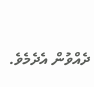ދެއްވުން އެދެމެވެ.